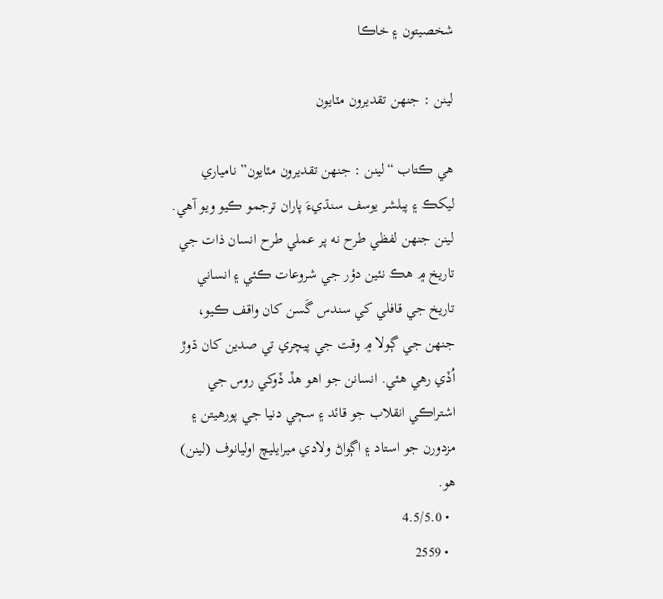شخصيتون ۽ خاڪا

لينن : جنهن تقديرون مٽايون

هي ڪتاب “لينن : جنهن تقديرون مٽايون” نامياري ليکڪ ۽ پبلشر يوسف سنڌيءَ پاران ترجمو ڪيو ويو آهي.
لينن جنهن لفظي طرح نه پر عملي طرح انسان ذات جي تاريخ ۾ هڪ نئين دؤر جي شروعات ڪئي ۽ انساني تاريخ جي قافلي کي سندس گَسن کان واقف ڪيو، جنهن جي ڳولا ۾ وقت جي پيچري تي صدين کان ڌوڙ اُڏي رهي هئي. انسانن جو اهو هڏ ڏوکي روس جي اشتراڪي انقلاب جو قائد ۽ سڄي دنيا جي پورهيتن ۽ مزدورن جو استاد ۽ اڳواڻ ولادي ميرايليچ اوليانوف (لينن) هو.
  • 4.5/5.0
  • 2559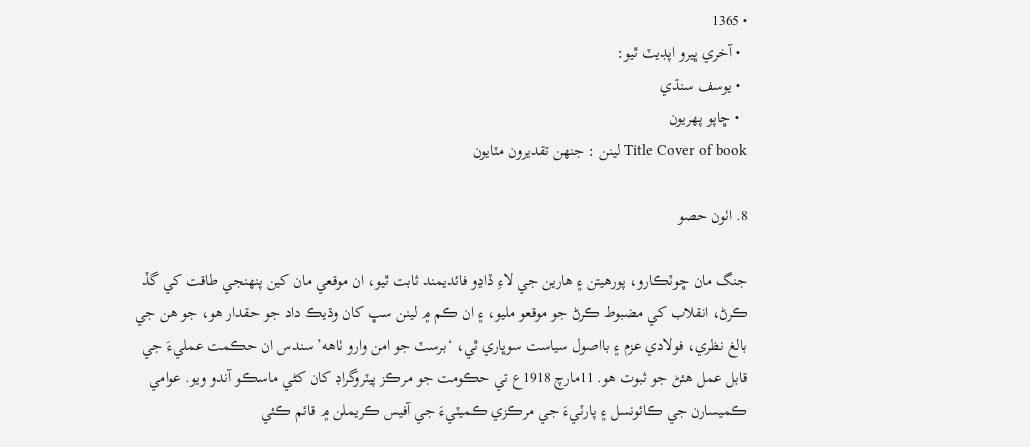• 1365
  • آخري ڀيرو اپڊيٽ ٿيو:
  • يوسف سنڌي
  • ڇاپو پھريون
Title Cover of book لينن : جنهن تقديرون مٽايون

8. اٺون حصو

جنگ مان ڇوٽڪارو، پورهيتن ۽ هارين جي لاءِ ڏاڍو فائديمند ثابت ٿيو، ان موقعي مان کين پنهنجي طاقت کي گڏ ڪرڻ، انقلاب کي مضبوط ڪرڻ جو موقعو مليو، ۽ ان ڪم ۾ لينن سڀ کان وڌيڪ داد جو حقدار هو، جو هن جي بالغ نظري، فولادي عزم ۽ بااصول سياست سوڀاري ٿي، ‘برسٽ جو امن وارو ٺاهه’ سندس ان حڪمت عمليءَ جي قابل عمل هئڻ جو ثبوت هو. 11مارچ 1918ع تي حڪومت جو مرڪز پيٽروگراڊ کان کڻي ماسڪو آندو ويو. عوامي ڪميسارن جي ڪائونسل ۽ پارٽيءَ جي مرڪزي ڪميٽيءَ جي آفيس ڪريملن ۾ قائم ڪئي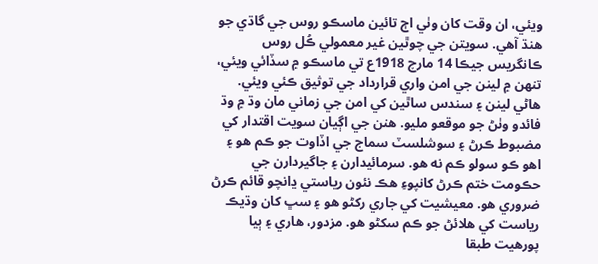ويئي، ان وقت کان وٺي اڄ تائين ماسڪو روس جي گاڌي جو هنڌ آهي. سويتن جي چوٿين غير معمولي ڪُل روس ڪانگريس جيڪا 14 مارچ 1918ع تي ماسڪو ۾ سڏائي ويئي، تنهن ۾ لينن جي امن واري قرارداد جي توثيق ڪئي ويئي. هاڻي لينن ۽ سندس ساٿين کي امن جي زماني مان وڌ ۾ وڌ فائدو وٺڻ جو موقعو مليو. هنن جي اڳيان سويت اقتدار کي مضبوط ڪرڻ ۽ سوشلسٽ سماج جي اڏاوت جو ڪم هو ۽ اهو ڪو سولو ڪم نه هو. سرمائيدارن ۽ جاگيردارن جي حڪومت ختم ڪرڻ کانپوءِ هڪ نئون رياستي ڍانچو قائم ڪرڻ ضروري هو. معيشيت کي جاري رکڻو هو ۽ سڀ کان وڌيڪ رياست کي هلائڻ جو ڪم سکڻو هو. مزدور، هاري ۽ ٻيا پورهيت طبقا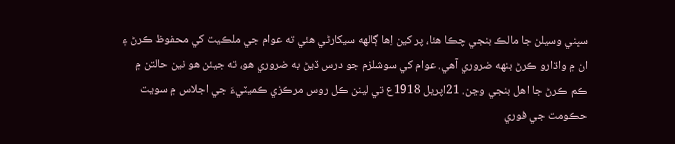سڀني وسيلن جا مالڪ بنجي چڪا هئا، پر کين اِها ڳالهه سيکارڻي هئي ته عوام جي ملڪيت کي محفوظ ڪرڻ ۽ ان ۾ واڌارو ڪرڻ بنهه ضروري آهي. عوام کي سوشلزم جو درس ڏيڻ به ضروري هو، ته جيئن هو نين حالتن ۾ ڪم ڪرڻ جا اهل بنجي وڃن. 21اپريل 1918ع تي لينن ڪل روس مرڪزي ڪميٽيءَ جي اجلاس ۾ سويت حڪومت جي فوري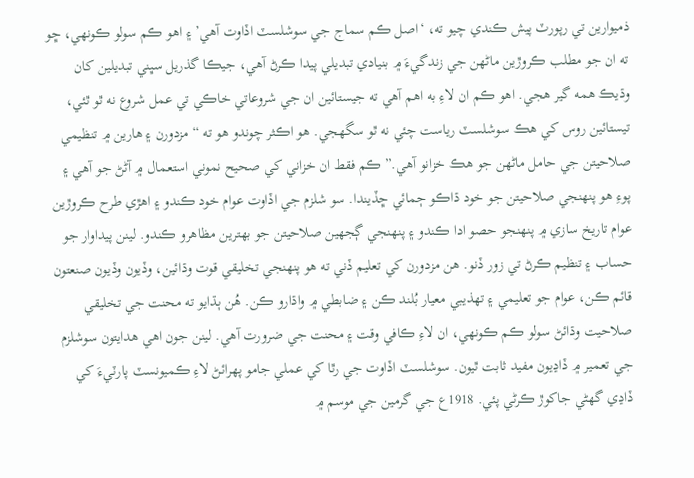ذميوارين تي رپورٽ پيش ڪندي چيو ته، ‘اصل ڪم سماج جي سوشلسٽ اڏاوت آهي’ ۽ اهو ڪم سولو ڪونهي، ڇو ته ان جو مطلب ڪروڙين ماڻهن جي زندگيءَ ۾ بنيادي تبديلي پيدا ڪرڻ آهي، جيڪا گذريل سڀني تبديلين کان وڌيڪ همه گير هجي. اهو ڪم ان لاءِ به اهم آهي ته جيستائين ان جي شروعاتي خاڪي تي عمل شروع نه ٿو ٿئي، تيستائين روس کي هڪ سوشلسٽ رياست چئي نه ٿو سگهجي. هو اڪثر چوندو هو ته “مزدورن ۽ هارين ۾ تنظيمي صلاحيتن جي حامل ماڻهن جو هڪ خزانو آهي.” ڪم فقط ان خزاني کي صحيح نموني استعمال ۾ آڻڻ جو آهي ۽ پوءِ هو پنهنجي صلاحيتن جو خود ڌاڪو ڄمائي ڇڏيندا. سو شلزم جي اڏاوت عوام خود ڪندو ۽ اهڙي طرح ڪروڙين عوام تاريخ سازي ۾ پنهنجو حصو ادا ڪندو ۽ پنهنجي ڳجهين صلاحيتن جو بهترين مظاهرو ڪندو. لينن پيداوار جو حساب ۽ تنظيم ڪرڻ تي زور ڏنو. هن مزدورن کي تعليم ڏني ته هو پنهنجي تخليقي قوت وڌائين، وڏيون وڏيون صنعتون قائم ڪن، عوام جو تعليمي ۽ تهذيبي معيار بُلند ڪن ۽ ضابطي ۾ واڌارو ڪن. هُن ٻڌايو ته محنت جي تخليقي صلاحيت وڌائڻ سولو ڪم ڪونهي، ان لاءِ ڪافي وقت ۽ محنت جي ضرورت آهي. لينن جون اهي هدايتون سوشلزم جي تعمير ۾ ڏاڍيون مفيد ثابت ٿيون. سوشلسٽ اڏاوت جي رٿا کي عملي جامو پهرائڻ لاءِ ڪميونسٽ پارٽيءَ کي ڏاڍي گهڻي جاکوڙ ڪرڻي پئي. 1918ع جي گرمين جي موسم ۾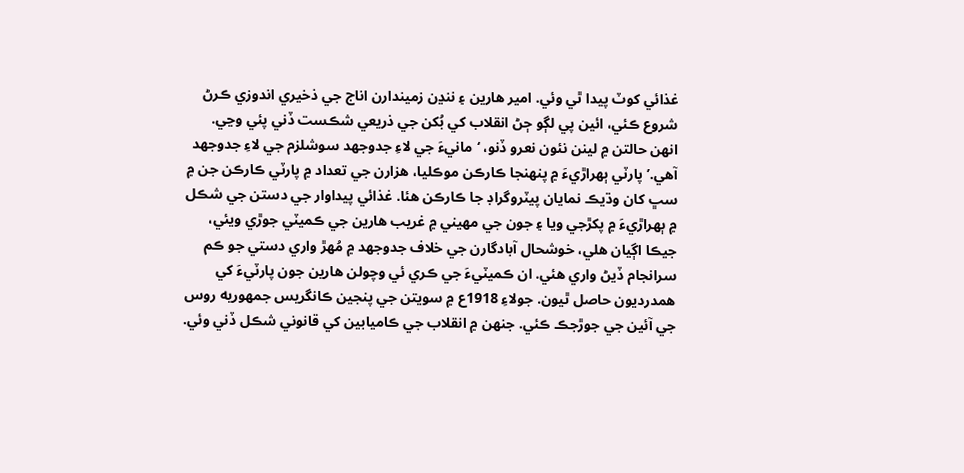غذائي کوٽ پيدا ٿي وئي. امير هارين ۽ ننڍن زميندارن اناج جي ذخيري اندوزي ڪرڻ شروع ڪئي، ائين پي لڳو ڄڻ انقلاب کي بُکن جي ذريعي شڪست ڏني پئي وڃي. انهن حالتن ۾ لينن نئون نعرو ڏنو، ‘مانيءَ جي لاءِ جدوجهد سوشلزم جي لاءِ جدوجهد آهي.’ پارٽي ٻهراڙيءَ ۾ پنهنجا ڪارڪن موڪليا، هزارن جي تعداد ۾ پارٽي ڪارڪن جن ۾ سڀ کان وڌيڪ نمايان پيٽروگراڊ جا ڪارڪن هئا. غذائي پيداوار جي دستن جي شڪل ۾ ٻهراڙيءَ ۾ پکڙجي ويا ۽ جون جي مهيني ۾ غريب هارين جي ڪميٽي جوڙي ويئي، جيڪا اڳيان هلي، خوشحال آبادگارن جي خلاف جدوجهد ۾ مُهڙ واري دستي جو ڪم سرانجام ڏيڻ واري هئي. ان ڪميٽيءَ جي ڪري ئي وچولن هارين جون پارٽيءَ کي همدرديون حاصل ٿيون. جولاءِ 1918ع ۾ سويتن جي پنجين ڪانگريس جمهوريه روس جي آئين جي جوڙجڪ ڪئي. جنهن ۾ انقلاب جي ڪاميابين کي قانوني شڪل ڏني وئي.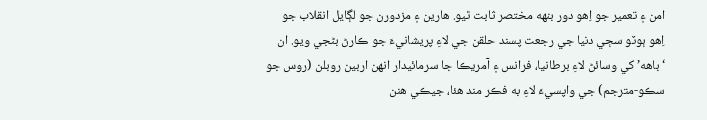امن ۽ تعمير جو اِهو دور بنهه مختصر ثابت ٿيو. هارين ۽ مزدورن جو لڳايل انقلاب جو اِهو ٻوٽو سڄي دنيا جي رجعت پسند حلقن جي لاءِ پريشانيءَ جو ڪارڻ بڻجي ويو. ان ‘باهه’ کي وسائڻ لاءِ برطانيا، فرانس ۽ آمريڪا جا سرمائيدار انهن اربين روبلن (روس جو سڪو-مترجم) جي واپسيءَ لاءِ به فڪر مند هئا، جيڪي هنن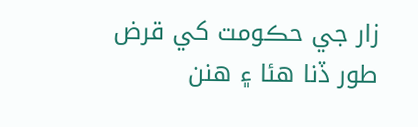زار جي حڪومت کي قرض طور ڏنا هئا ۽ هنن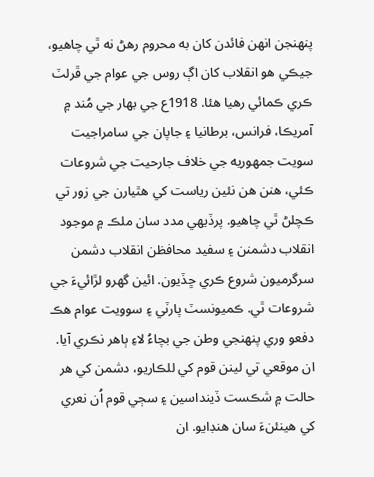پنهنجن انهن فائدن کان به محروم رهڻ نه ٿي چاهيو، جيڪي هو انقلاب کان اڳ روس جي عوام جي ڦرلٽ ڪري ڪمائي رهيا هئا. 1918ع جي بهار جي مُند ۾ آمريڪا، فرانس، برطانيا ۽ جاپان جي سامراجيت سويت جمهوريه جي خلاف جارحيت جي شروعات ڪئي، هنن هن نئين رياست کي هٿيارن جي زور تي ڪچلڻ ٿي چاهيو. پرڏيهي مدد سان ملڪ ۾ موجود انقلاب دشمنن ۽ سفيد محافظن انقلاب دشمن سرگرميون شروع ڪري ڇڏيون. ائين گهرو لڙائيءَ جي شروعات ٿي. ڪميونسٽ پارٽي ۽ سوويت عوام هڪ دفعو وري پنهنجي وطن جي بچاءُ لاءِ ٻاهر نڪري آيا. ان موقعي تي لينن قوم کي للڪاريو، دشمن کي هر حالت ۾ شڪست ڏينداسين ۽ سڄي قوم اُن نعري کي هينئنءَ سان هنڊايو. ان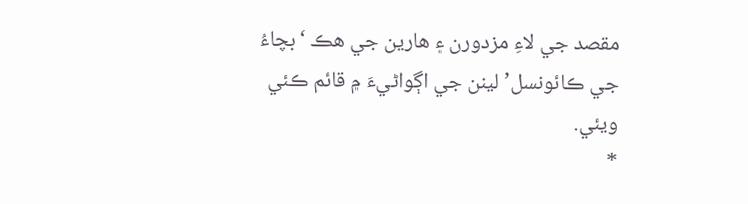مقصد جي لاءِ مزدورن ۽ هارين جي هڪ ‘بچاءُ جي ڪائونسل’ لينن جي اڳواڻيءَ ۾ قائم ڪئي ويئي.
*